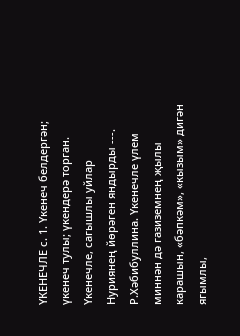ҮКЕНЕЧЛЕ с. 1. Үкенеч белдергән; үкенеч тулы; үкендерә торган. Үкенечле, сагышлы уйлар Нуриянең йөрәген яндырды ---. Р.Хәбибуллина. Үкенечле үлем миннән дә газиземнең җылы карашын, «бәпкәм», «кызым» дигән ягымлы,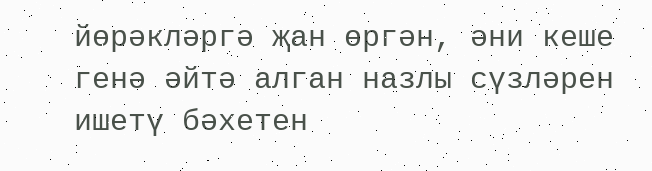йөрәкләргә җан өргән, әни кеше генә әйтә алган назлы сүзләрен ишетү бәхетен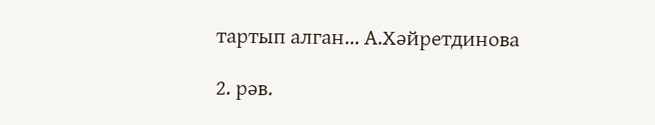тартып алган... А.Хәйретдинова

2. рәв.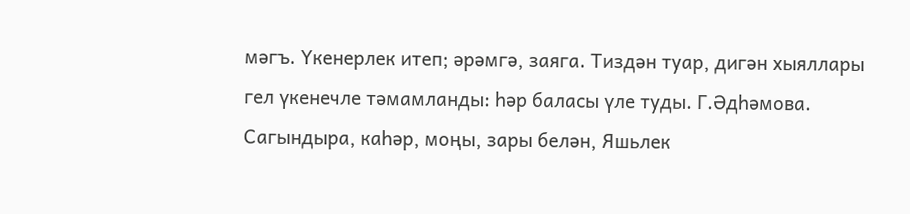мәгъ. Үкенерлек итеп; әрәмгә, заяга. Тиздән туар, дигән хыяллары гел үкенечле тәмамланды: һәр баласы үле туды. Г.Әдһәмова. Сагындыра, каһәр, моңы, зары белән, Яшьлек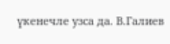үкенечле узса да. В.Галиев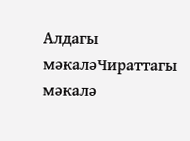Алдагы мәкаләЧираттагы мәкалә